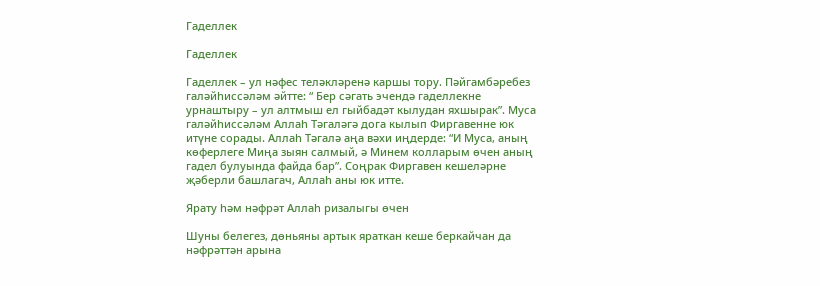Гаделлек

Гаделлек

Гаделлек – ул нәфес теләкләренә каршы тору. Пәйгамбәребез галәйһиссәләм әйтте: “ Бер сәгать эчендә гаделлекне урнаштыру – ул алтмыш ел гыйбадәт кылудан яхшырак”. Муса галәйһиссәләм Аллаһ Тәгаләгә дога кылып Фиргавенне юк итүне сорады. Аллаһ Тәгалә аңа вәхи иңдерде: “И Муса, аның көферлеге Миңа зыян салмый, ә Минем колларым өчен аның гадел булуында файда бар”. Соңрак Фиргавен кешеләрне җәберли башлагач, Аллаһ аны юк итте.

Ярату һәм нәфрәт Аллаһ ризалыгы өчен

Шуны белегез, дөньяны артык яраткан кеше беркайчан да нәфрәттән арына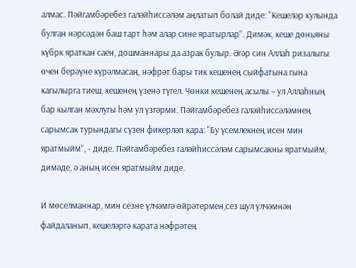алмас. Пәйгамбәребез галәйһиссәләм аңлатып болай диде: “Кешеләр кулында булган нәрсәдән баш тарт һәм алар сине яратырлар”. Димәк, кеше дөньяны күбрк яраткан саен, дошманнары да азрак булыр. Әгәр син Аллаһ ризалыгы өчен берәүне күрәлмасаң, нәфрәт бары тик кешенең сыйфатына гына кагылырга тиеш, кешенең үзенә түгел. Чөнки кешенең асылы – ул Аллаһның бар кылган мәхлугы һәм ул үзгәрми. Пәйгамбәребез галәйһиссәләмнең сарымсак турындагы сүзен фикерләп кара: “Бу үсемлекнең исен мин яратмыйм”, - диде. Пәйгамбәребез галәйһиссәләм сарымсакны яратмыйм, димәде, ә аның исен яратмыйм диде.

И мөселманнар, мин сезне үлчәмгә өйрәтермен,сез шул үлчәмнән файдаланып, кешеләргә карата нәфрәтең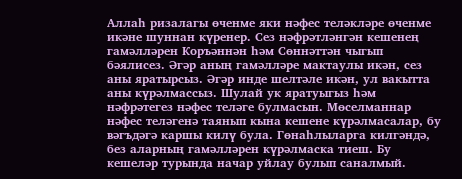Аллаһ ризалагы өченме яки нәфес теләкләре өченме икәне шуннан күренер. Сез нәфрәтләнгән кешенең гамәлләрен Коръәннән һәм Сөннәттән чыгып бәялисез. Әгәр аның гамәлләре мактаулы икән, сез аны яратырсыз. Әгәр инде шелтәле икән, ул вакытта аны күрәлмассыз. Шулай ук яратуыгыз һәм нәфрәтегез нәфес теләге булмасын. Мөселманнар нәфес теләгенә таянып кына кешене күрәлмасалар, бу вәгъдәгә каршы килү була. Гөнаһлыларга килгәндә, без аларның гамәлләрен күрәлмаска тиеш. Бу кешеләр турында начар уйлау булып саналмый.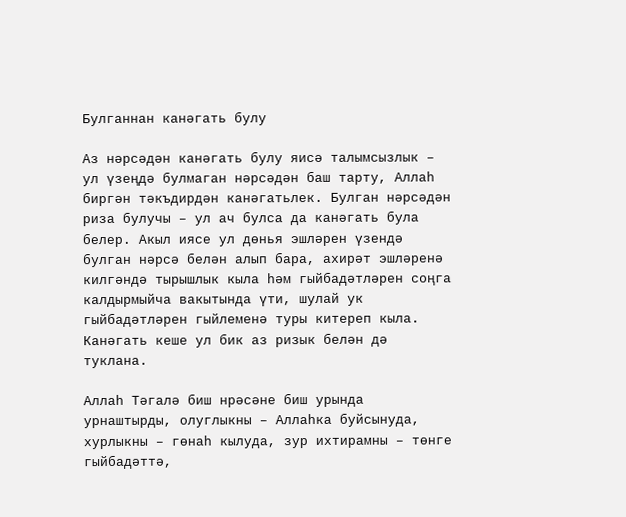Булганнан канәгать булу

Аз нәрсәдән канәгать булу яисә талымсызлык – ул үзеңдә булмаган нәрсәдән баш тарту, Аллаһ биргән тәкъдирдән канәгатьлек. Булган нәрсәдән риза булучы – ул ач булса да канәгать була белер. Акыл иясе ул дөнья эшләрен үзендә булган нәрсә белән алып бара, ахирәт эшләренә килгәндә тырышлык кыла һәм гыйбадәтләрен соңга калдырмыйча вакытында үти, шулай ук гыйбадәтләрен гыйлеменә туры китереп кыла. Канәгать кеше ул бик аз ризык белән дә туклана.

Аллаһ Тәгалә биш нрәсәне биш урында урнаштырды, олуглыкны – Аллаһка буйсынуда, хурлыкны – гөнаһ кылуда, зур ихтирамны – төнге гыйбадәттә,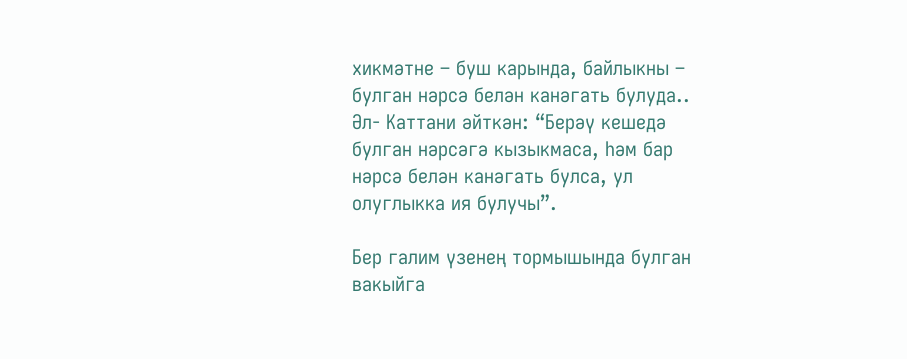хикмәтне – буш карында, байлыкны – булган нәрсә белән канәгать булуда.. Әл- Каттани әйткән: “Берәү кешедә булган нәрсәгә кызыкмаса, һәм бар нәрсә белән канәгать булса, ул олуглыкка ия булучы”.

Бер галим үзенең тормышында булган вакыйга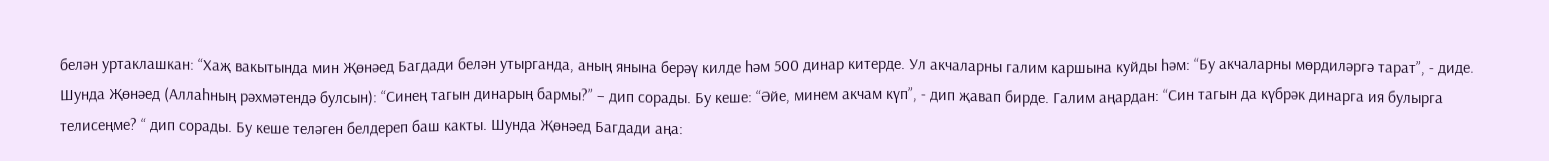белән уртаклашкан: “Хаҗ вакытында мин Җөнәед Багдади белән утырганда, аның янына берәү килде һәм 500 динар китерде. Ул акчаларны галим каршына куйды һәм: “Бу акчаларны мөрдиләргә тарат”, - диде. Шунда Җөнәед (Аллаһның рәхмәтендә булсын): “Синең тагын динарың бармы?” – дип сорады. Бу кеше: “Әйе, минем акчам күп”, - дип җавап бирде. Галим аңардан: “Син тагын да күбрәк динарга ия булырга телисеңме? “ дип сорады. Бу кеше теләген белдереп баш какты. Шунда Җөнәед Багдади аңа: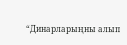“Динарларыңны алып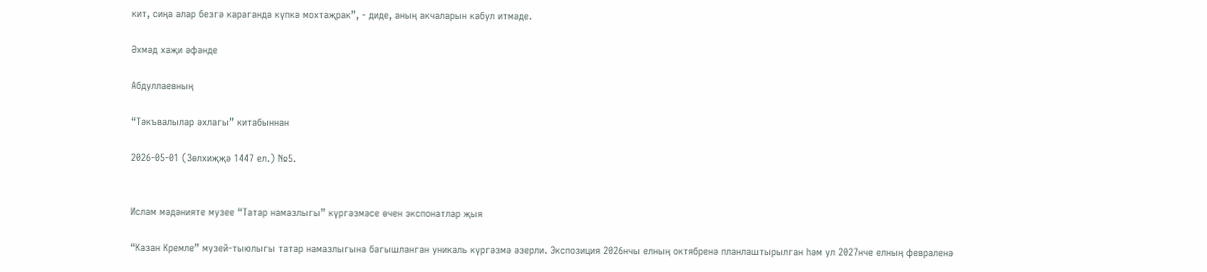кит, сиңа алар безгә караганда күпкә мохтаҗрак”, - диде, аның акчаларын кабул итмәде.

Әхмәд хаҗи әфәнде

Абдуллаевның

“Тәкъвалылар әхлагы” китабыннан

2026-05-01 (Зөлхиҗҗә 1447 ел.) №5.


Ислам мәдәнияте музее “Татар намазлыгы” күргәзмәсе өчен экспонатлар җыя

“Казан Кремле” музей-тыюлыгы татар намазлыгына багышланган уникаль күргәзмә әзерли. Экспозиция 2026нчы елның октябренә планлаштырылган һәм ул 2027нче елның февраленә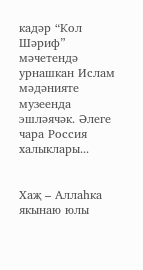кадәр “Кол Шәриф” мәчетендә урнашкан Ислам мәдәнияте музеенда эшләячәк. Әлеге чара Россия халыклары...


Хаҗ – Аллаһка якынаю юлы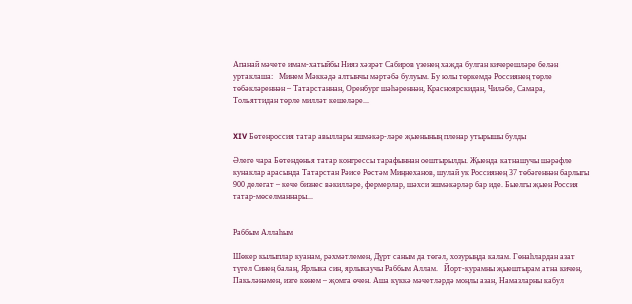Апанай мәчете имам-хатыйбы Нияз хәзрәт Сабиров үзенең хаҗда булган кичерешләре белән уртаклаша:   Минем Мәккәдә алтынчы мәртәбә булуым. Бу юлы төркемдә Россиянең төрле төбәкләреннән – Татарстаннан, Оренбург шәһәреннән, Красноярскидан, Чиләбе, Самара, Тольяттидан төрле милләт кешеләре...


XIV Бөтенроссия татар авыллары эшмәкәр-ләре җыенының пленар утырышы булды

Әлеге чара Бөтендөнья татар конгрессы тарафыннан оештырылды. Җыенда катнашучы шәрәфле кунаклар арасында Татарстан Рәисе Рөстәм Миңнеханов, шулай ук Россиянең 37 төбәгеннән барлыгы 900 делегат – кече бизнес вәкилләре, фермерлар, шәхси эшмәкәрләр бар иде. Быелгы җыен Россия татар-мөселманнары...


Раббым Аллаһым

Шөкер кылыплар куанам, рәхмәтлемен, Дүрт саным да төгәл, хозурыңда калам. Гөнаһлардан азат түгел Синең балаң, Ярлыка син, ярлыкаучы Раббым Аллам.   Йорт-курамны җыештырам атна кичен, Пакьләнәмен, изге көнем – җомга өчен. Аша күккә мәчетләрдә моңлы азан, Намазларны кабул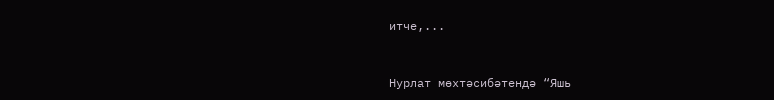итче,...


Нурлат мөхтәсибәтендә “Яшь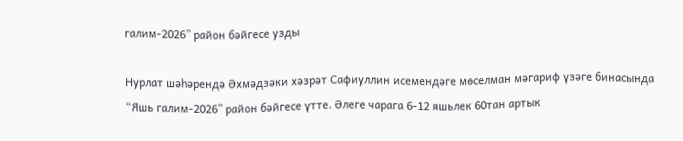галим-2026” район бәйгесе узды

Нурлат шәһәрендә Әхмәдзәки хәзрәт Сафиуллин исемендәге мөселман мәгариф үзәге бинасында “Яшь галим-2026” район бәйгесе үтте. Әлеге чарага 6-12 яшьлек 60тан артык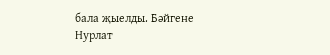бала җыелды. Бәйгене Нурлат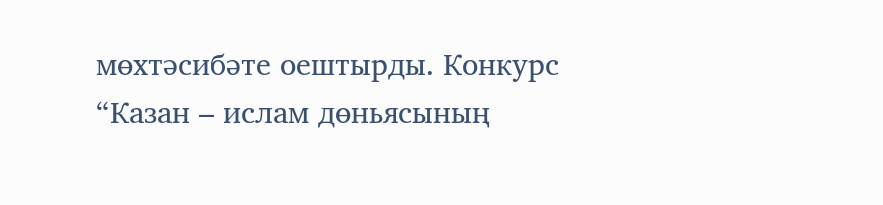мөхтәсибәте оештырды. Конкурс “Казан – ислам дөньясының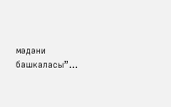мәдәни башкаласы”...